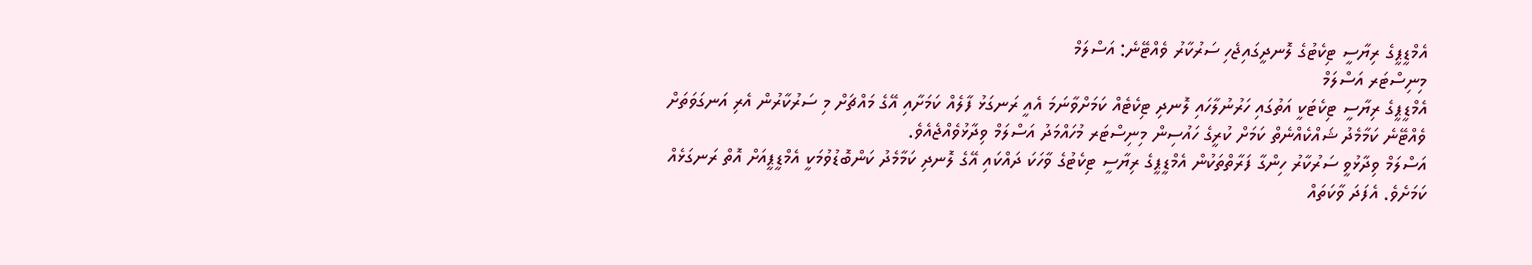އެމްޑީޕީގެ ރިޔާސީ ޓިކެޓުގެ ލޮނދީގައިޖެހި ސަރުކާރު ވެއްޓޭނެ: އަސްލަމް
މިނިސްޓަރ އަސްލަމް
އެމްޑީޕީގެ ރިޔާސީ ޓިކެޓަކީ އަތުގައި ހަރުނުލާހައި ލޮނދި ޓިކެޓެއް ކަމަށްވާނަމަ އެއީ ރަނގަޅު ފާލެއް ކަމަށާއި އޭގެ މައްޗަށް މި ސަރުކާރުން އެރި އަނގަވަތަށް ވެއްޓޭނެ ކަމާމެދު ޝައްކެއްނެތް ކަމަށް ކުރީގެ ހައުސިން މިނިސްޓަރ މުހައްމަދު އަސްލަމް ވިދާޅުވެއްޖެއެވެ.
އަސްލަމް ވިދާޅުވީ ސަރުކާރު ހިންގާ ފަރާތްތަކުން އެމްޑީޕީގެ ރިޔާސީ ޓިކެޓުގެ ވާހަކަ ދައްކައި އޭގެ ލޮނދި ކަމާމެދު ކަންބޮޑުވުމަކީ އެމްޑީޕީއަށް އޮތް ރަނގަޅެއް ކަމަށެވެ. އެފަދަ ވާކަތައް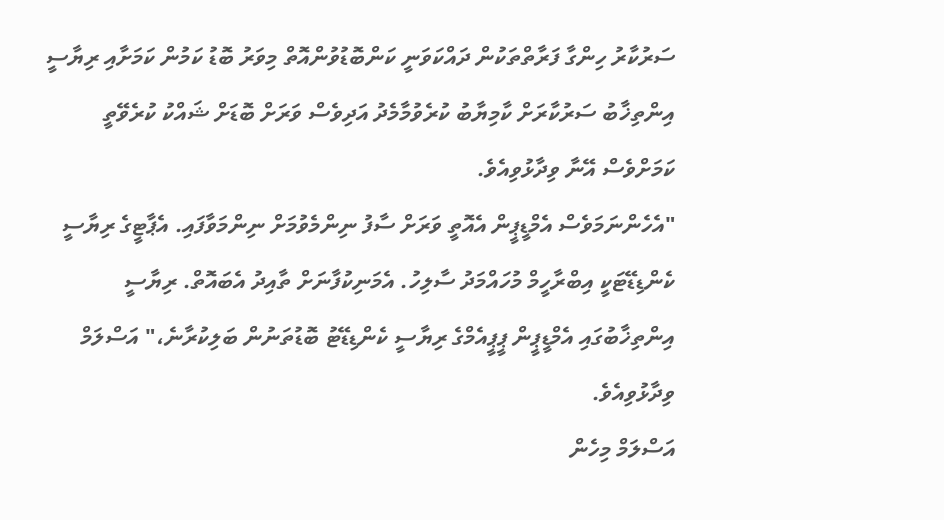ސަރުކާރު ހިންގާ ފަރާތްތަކުން ދައްކަވަނީ ކަންބޮޑުވުންއޮތް މިވަރު ބޮޑު ކަމުން ކަމަށާއި ރިޔާސީ އިންތިޚާބު ސަރުކާރަށް ކާމިޔާބު ކުރެވުމާމެދު އަދިވެސް ވަރަށް ބޮޑަށް ޝައްކު ކުރެވޭތީ ކަމަށްވެސް އޭނާ ވިދާޅުވިއެވެ.
"އެހެންނަމަވެސް އެމްޑީޕީން އެއޮތީ ވަރަށް ސާފު ނިންމެވުމަށް ނިންމަވާފައި. އެޕާޓީގެ ރިޔާސީ ކެންޑިޑޭޓަކީ އިބްރާހީމް މުހައްމަދު ސާލިހު. އެމަނިކުފާނަށް ތާއިދު އެބައޮތް. ރިޔާސީ އިންތިޚާބުގައި އެމްޑީޕީން ޕީޕީއެމްގެ ރިޔާސީ ކެންޑިޑޭޓު ބޮޑުތަނުން ބަލިކުރާނެ،" އަސްލަމް ވިދާޅުވިއެވެ.
އަސްލަމް މިހެން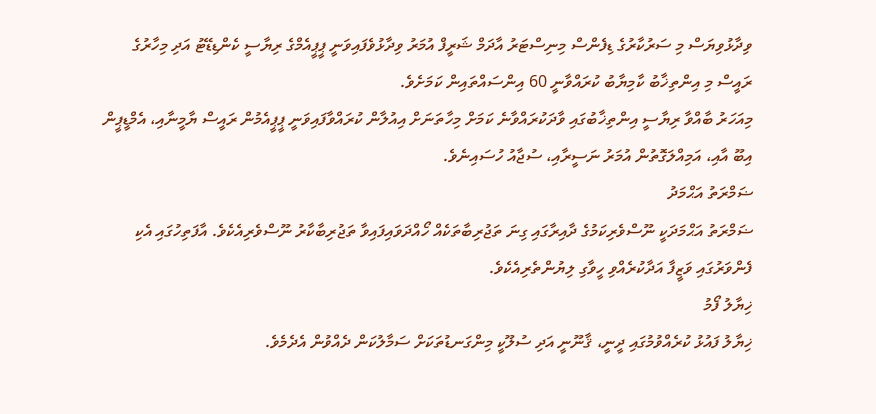ވިދާޅުވިޔަސް މި ސަރުކާރުގެ ޑިފެންސް މިނިސްޓަރު އާދަމް ޝަރީފް އުމަރު ވިދާޅުވެފައިވަނީ ޕީޕީއެމްގެ ރިޔާސީ ކެންޑިޑޭޓު އަދި މިހާރުގެ ރައީސް މި އިންތިޚާބު ކާމިޔާބު ކުރައްވާނީ 60 އިންސައްތައިން ކަމަށެވެ.
މިއަހަރު ބާއްވާ ރިޔާސީ އިންތިޚާބުގައި ވާދަކުރައްވާނެ ކަމަށް މިހާތަނަށް އިއުލާން ކުރައްވާފައިވަނީ ޕީޕީއެމުން ރައީސް ޔާމީނާއި، އެމްޑީޕީން އިބޫ އާއި، އަމިއްލަގޮތުން އުމަރު ނަސީރާއި، ސުޖާއު ހުސައިނެވެ.
ޟަމްރަތު އަޙްމަދު
ޟަމްރަތު އަޙްމަދަކީ ނޫސްވެރިކަމުގެ ދާއިރާގައި ގިނަ ތަޖުރިބާތަކެއް ހޯއްދަވައިފައިވާ ތަޖުރިބާކާރު ނޫސްވެރިއެކެވެ. އާފަތިހުގައި އެކި ފެންވަރުގައި ވަޒީފާ އަދާކުރެއްވި ހީވާގި ލިޔުންތެރިއެކެވެ.
ޚިޔާލު ފޯމު
ޚިޔާލު ފައުޅު ކުރެއްވުމުގައި ދީނީ، ޤާނޫނީ އަދި ސުލޫކީ މިންގަނޑުތަކަށް ސަމާލުކަން ދެއްވުން އެދެމެވެ.